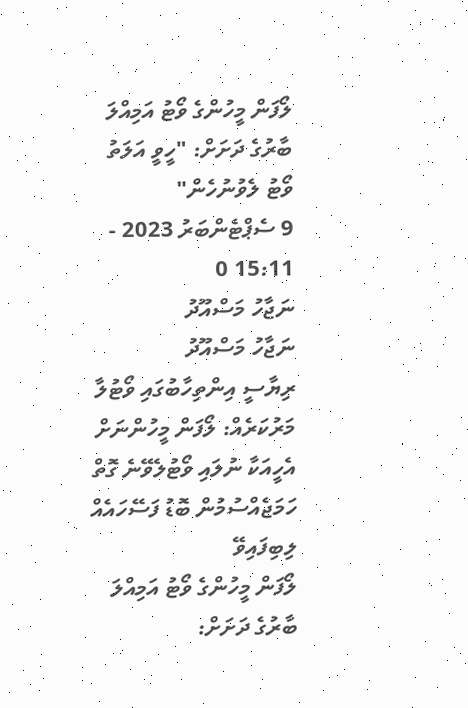ލޯފަން މީހުންގެ ވޯޓު އަމިއްލަ ބާރުގެ ދަށަށް: "ހީވީ އަލަތު ވޯޓު ލެވުނުހެން"
9 ސެޕްޓެންބަރު 2023 - 15:11 0
ނަޖާހު މަސްއޫދު
ނަޖާހު މަސްއޫދު
ރިޔާސީ އިންތިހާބުގައި ވޯޓުލާ މަރުކަރެއް: ލޯފަން މީހުންނަށް އެހީއަކާ ނުލައި ވޯޓުލެވޭނެ ގޮތް ހަމަޖެއްސުމުން ބޮޑު ފަސޭހައެއް ލިބިފައިވޭ
ލޯފަން މީހުންގެ ވޯޓު އަމިއްލަ ބާރުގެ ދަށަށް: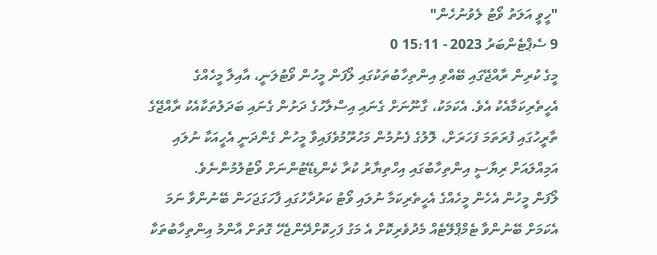"ހީވީ އަލަތު ވޯޓު ލެވުނުހެން"
9 ސެޕްޓެންބަރު 2023 - 15:11 0
މީގެ ކުރިން ރާއްޖޭގައި ބޭއްވި އިންތިހާބުތަކުގައި ލޯފަން މީހުން ވޯޓުލަނީ، އާއިލާ މީހެއްގެ އެހީތެރިކަމާއެކު އެވެ. އެކަމަކު، ގާނޫނަށް ގެނައި އިސްލާހުގެ ދަށުން ގެނައި ބަދަލުތަކާއެކު ރާއްޖޭގެ ތާރީހުގައި ފުރަތަމަ ފަހަރަށް، ލޮލުގެ ފެނުމުން މަހުރޫމުވެފައިވާ މީހުން ގެންދަނީ އެހީއަކާ ނުލައި އަމިއްލައަށް ރިޔާސީ އިންތިހާބުގައި އިހްތިޔާރު ކުރާ ކެންޑިޑޭޓުންނަށް ވޯޓުލުމުންނެވެ.
ލޯފަން މީހުން އެހެން މީހެއްގެ އެހީތެރިކަމާ ނުލައި ވޯޓު ކަރުދާހުގައި ފާހަގަޖަހަން ބޭނުންވާ ނަމަ އެކަމަށް ބޭނުންވާ ޓެމްޕްލޭޓެއް މެދުވެރިކޮށް އެ މަގު ފަހިކޮށްދޭންޖެހޭ ގޮތަށް އާންމު އިންތިހާބުތަކާ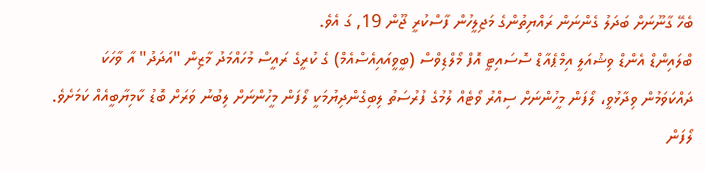ބެހޭ ގާނޫނަށް ބަދަލު ގެންނަން ރައްޔިތުންގެ މަޖިލީހުން ފާސްކުރީ ޖޫން 19, ގަ އެވެ.
ބްލައިންޑް އެންޑް ވިޝުއަލީ އިމްޕެއާޑް ސޮސައިޓީ އޮފް މޯލްޑިވްސް (ބީވީއައިއެސްއެމް) ގެ ކުރީގެ ރައީސް މުހައްމަދު މާޒިން "އަދަދު" އާ ވާހަކަ ދައްކަވަމުން ވިދާޅުވީ، ލޯފަން މީހުންނަށް ސިއްރު ވޯޓެއް ލުމުގެ ފުރުސަތު ލިބިގެންދިޔުމަކީ ލޯފަން މީހުންނަށް ލިބުނު ވަރަށް ބޮޑު ކާމިޔާބީއެއް ކަމަށެވެ.
ލޯފަން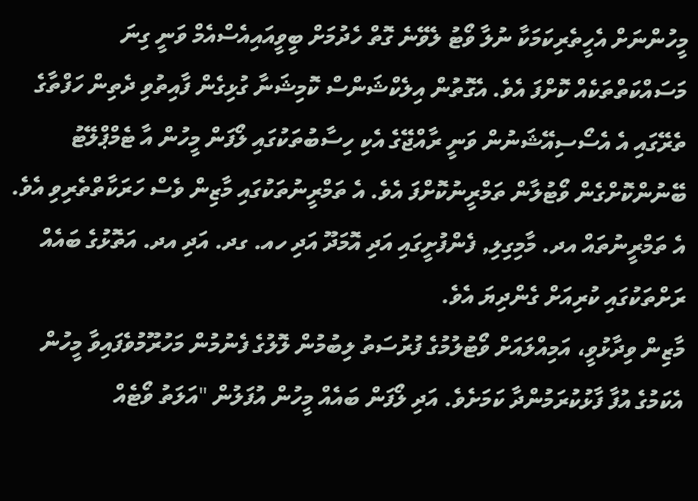މީހުންނަށް އެހީތެރިކަމަކާ ނުލާ ވޯޓު ލެވޭނެ ގޮތް ހެދުމަށް ބީވީއައިއެސްއެމް ވަނީ ގިނަ މަސައްކަތްތަކެއް ކޮށްފަ އެވެ. އެގޮތުން އިލެކްޝަންސް ކޮމިޝަނާ ގުޅިގެން ފާއިތުވި ދެތިން ހަފްތާގެ ތެރޭގައި އެ އެސޯސިއޭޝަނުން ވަނީ ރާއްޖޭގެ އެކި ހިސާބުތަކުގައި ލޯފަން މީހުން އާ ޓެމްޕްލޭޓު ބޭނުންކޮށްގެން ވޯޓުލާން ތަމްރީނުކޮށްފަ އެވެ. އެ ތަމްރީނުތަކުގައި މާޒިން ވެސް ހަރަކާތްތެރިވި އެވެ.
އެ ތަމްރީނުތައް އދ. މާމިގިލި, ފެންފުށީގައި އަދި އޮމަދޫ އަދި ހއ. ގދ. އަދި އދ. އަތޮޅުގެ ބައެއް ރަށްތަކުގައި ކުރިއަށް ގެންދިޔަ އެވެ.
މާޒިން ވިދާޅުވީ، އަމިއްލައަށް ވޯޓުލުމުގެ ފުރުސަތު ލިބުމުން ލޮލުގެ ފެނުމުން މަހުރޫމުވެފައިވާ މީހުން އެކަމުގެ އުފާ ފާޅުކުރަމުންދާ ކަމަށެވެ. އަދި ލޯފަން ބައެއް މީހުން އުފަލުން "އަލަތު ވޯޓެއް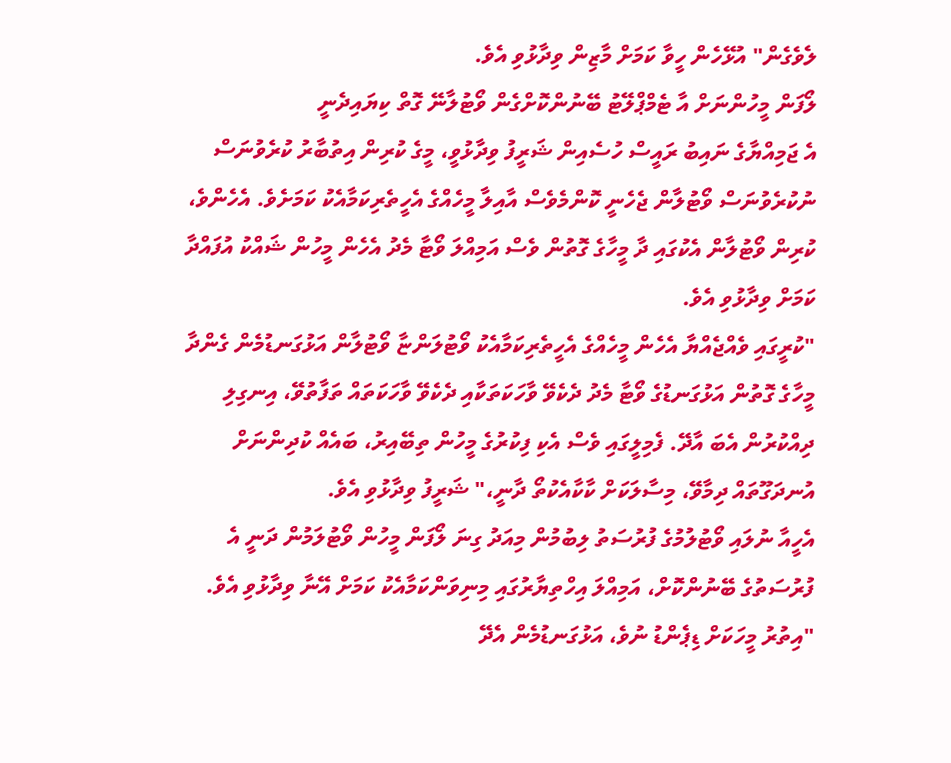ލެވެގެން" އުޅޭހެން ހީވާ ކަމަށް މާޒިން ވިދާޅުވި އެވެ.
ލޯފަން މީހުންނަށް އާ ޓެމްޕްލޭޓު ބޭނުންކޮށްގެން ވޯޓުލާނޭ ގޮތް ކިޔައިދެނީ
އެ ޖަމިއްޔާގެ ނައިބު ރައީސް ހުސެއިން ޝަރީފު ވިދާޅުވީ، މީގެ ކުރިން އިތުބާރު ކުރެވުނަސް ނުކުރެވުނަސް ވޯޓުލާން ޖެހެނީ ކޮންމެވެސް އާއިލާ މީހެއްގެ އެހީތެރިކަމާއެކު ކަމަށެވެ. އެހެންވެ، ކުރިން ވޯޓުލާން އެކުގައި ދާ މީހާގެ ގޮތުން ވެސް އަމިއްލަ ވޯޓާ މެދު އެހެން މީހުން ޝައްކު އުފައްދާ ކަމަށް ވިދާޅުވި އެވެ.
"ކުރީގައި ވެއްޖެއްޔާ އެހެން މީހެއްގެ އެހީތެރިކަމާއެކު ވޯޓުލަންޏާ ވޯޓުލާން އަޅުގަނޑުމެން ގެންދާ މީހާގެ ގޮތުން އަޅުގަނޑުގެ ވޯޓާ މެދު ދެކެވޭ ވާހަކަތަކާއި ދެކެވޭ ވާހަކަތައް ތަފާތުވޭ، އިނގިލި ދިއްކުރުން އެބަ އާދޭ. ފެމިލީގައި ވެސް އެކި ފިކުރުގެ މީހުން ތިބޭއިރު، ބައެއް ކުދިންނަށް އުނދަގޫތައް ދިމާވޭ، މިސާލަކަށް ކާކާއެކުތޯ ދާނީ،" ޝަރީފު ވިދާޅުވި އެވެ.
އެހީއާ ނުލައި ވޯޓުލުމުގެ ފުރުސަތު ލިބުމުން މިއަދު ގިނަ ލޯފަން މީހުން ވޯޓުލަމުން ދަނީ އެ ފުރުސަތުގެ ބޭނުންކޮށް، އަމިއްލަ އިހްތިޔާރުގައި މިނިވަންކަމާއެކު ކަމަށް އޭނާ ވިދާޅުވި އެވެ.
"އިތުރު މީހަކަށް ޑިޕެންޑު ނުވެ، އަޅުގަނޑުމެން އެދޭ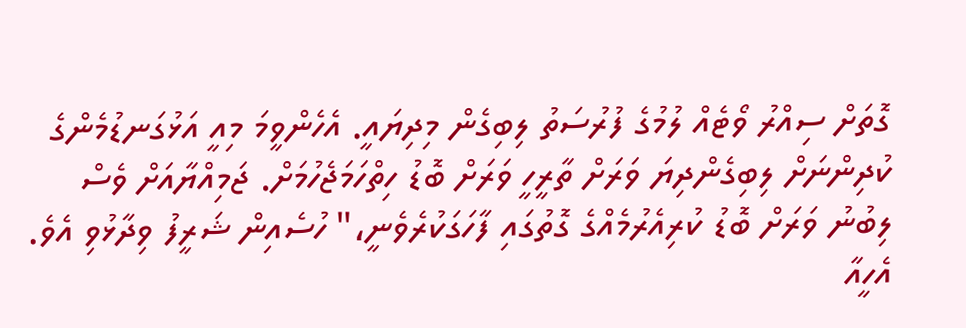ގޮތަށް ސިއްރު ވޯޓެއް ލުމުގެ ފުރުސަތު ލިބިގެން މިދިޔައީ. އެހެންވީމަ މިއީ އަޅުގަނޑުމެންގެ ކުދިންނަށް ލިބިގެންދިޔަ ވަރަށް ތާރީހީ ވަރަށް ބޮޑު ހިތްހަމަޖެހުމަށް. ޖަމިއްޔާއަށް ވެސް ލިބުނު ވަރަށް ބޮޑު ކުރިއެރުމެއްގެ ގޮތުގައި ފާހަގަކުރެވެނީ،" ހުސެއިން ޝަރީފު ވިދާޅުވި އެވެ.
އެހީއާ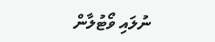ނުލައި ވޯޓުލާން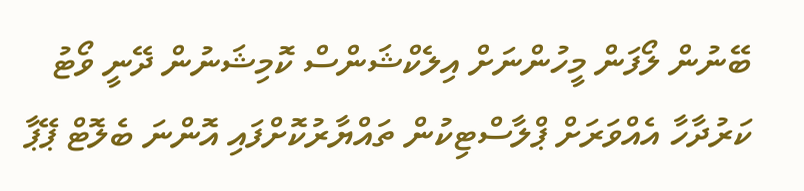ބޭނުން ލޯފަން މީހުންނަށް އިލެކްޝަންސް ކޮމިޝަނުން ދޭނީ ވޯޓު ކަރުދާހާ އެއްވަރަށް ޕްލާސްޓިކުން ތައްޔާރުކޮށްފައި އޮންނަ ބެލޮޓް ޕޭޕާ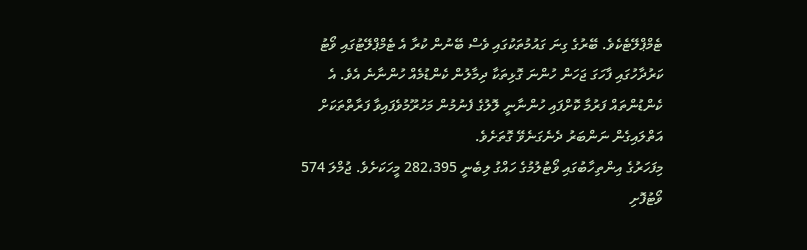ޓެމްޕްލޭޓެކެވެ. ބޭރުގެ ގިނަ ގައުމުތަކުގައި ވެސް ބޭނުން ކުރާ އެ ޓެމްޕްލޭޓުގައި ވޯޓު ކަރުދާހުގައި ފާހަގަ ޖަހަން ހުންނަ ގޮޅިތަކާ ދިމާލުން ކެންޑުމެއް ހުންނާނެ އެވެ. އެ ކެންޑުންތައް ފަރުމާ ކޮށްފައި ހުންނާނީ ލޮލުގެ ފެނުމުން މަހުރޫމުވެފައިވާ ފަރާތްތަކަށް އަތްލައިގެން ނަންބަރު ދެނެގަނެވޭ ގޮތަށެވެ.
މިފަހަރުގެ އިންތިހާބުގައި ވޯޓުލުމުގެ ހައްގު ލިބެނީ 282،395 މީހަކަށެވެ. ޖުމްލަ 574 ވޯޓުފޮށި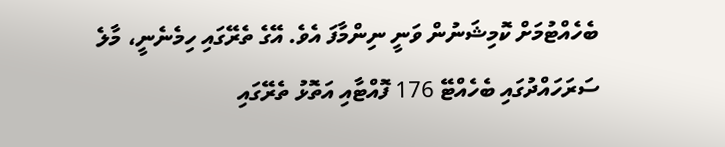ބެހެއްޓުމަށް ކޮމިޝަނުން ވަނީ ނިންމާފަ އެވެ. އޭގެ ތެރޭގައި ހިމެނެނީ، މާލެ ސަރަހައްދުގައި ބެހެއްޓޭ 176 ފޮއްޓާއި އަތޮޅު ތެރޭގައި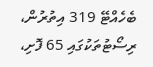ބެހެއްޓޭ 319 އިތުރުން، ރިސޯޓުތަކުގައި 65 ފޮށި،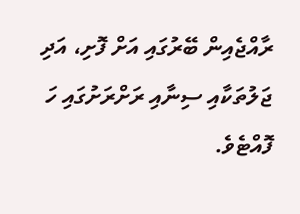ރާއްޖެއިން ބޭރުގައި އަށް ފޮށި، އަދި ޖަލުތަކާއި ސިނާއި ރަށްރަށުގައި ހަ ފޮއްޓެވެ.